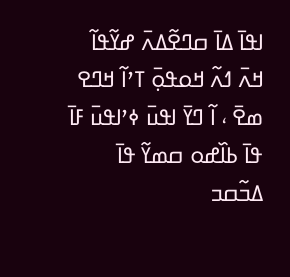ߊߟߊ߫ ߡߊ߫ ߛߣߐ߬ߡߍ߫ ߝߌ߬ߟߊ߬ ߞߍ߫ ߗߍ߬ ߞߋߟߋ߲߫ ߠߴߊ߬ ߞߣߐ ߘߐ߫ ، ߊ߬ ߣߌ߫ ߊߟߎ߫ ߦߴߊߟߎ߫ ߓߊ߫ ߟߊ߫ ߕߊ߰ߝߋ ߛߘߌ߬ ߟߊ߫ ߡߏ߬ߛߏ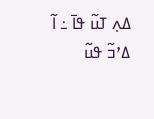ߡߍ߲ ߠߎ߬ ߟߊ߫ ߸ ߊ߬ ߡߴߏ߬ ߟߎ߬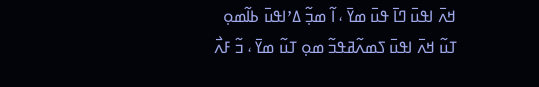ߞߍ߫ ߊߟߎ߫ ߣߊ߫ ߟߎ߫ ߘߌ߫ ، ߊ߬ ߘߏ߲߬ ߡߴߊߟߎ߫ ߕߊ߬ߘߋ߲ ߠߎ߬ ߞߍ߫ ߊߟߎ߫ ߖߘߍ߬ߥߟߏ߬ ߘߋ߲ ߠߎ߬ ߘߌ߫ ، ߏ߬ ߓߍ߯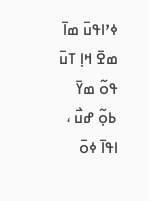ߦߴߊߟߎ߫ ߘߊ߫ ߘߐ߫ ߞߊ߲ ߠߎ߫ ߟߋ߬ ߘߌ߫ ߕߋ߲߬ ߝߎ߯ ، ߊߟߊ߫ ߦߋ߫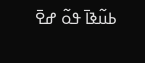ߕߎ߬ߢߊ߫ ߟߋ߬ ߝߐ߫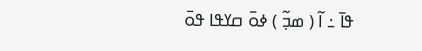ߟߊ߫ ߸ ߊ߬ ( ߘߏ߲߬ ) ߦߋ߫ ߛߌߟߊ ߟߋ߫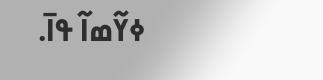ߦߌ߬ߘߊ߬ ߟߊ߫.